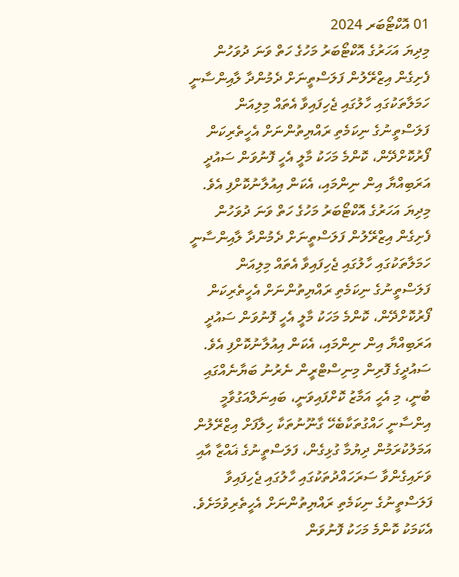01 އޮކްޓޯބަރ 2024
މިދިޔަ އަހަރުގެ އޮކްޓޯބަރު މަހުގެ ހަތް ވަނަ ދުވަހުން ފެށިގެން އިޒްރޭލުން ފަލަސްތީނަށް ދެމުންދާ ލާއިންސާނީ ހަމަލާތަކުގައި ހާލުގައި ޖެހިފައިވާ އެތައް މިލިއަން ފަލަސްތީނުގެ ނިކަމެތި ރައްޔިތުންނަށް އެހީތެރިކަން ފޯރުކޮށްދޭން، ކޮންމެ މަހަކު މާލީ އެހީ ފޮނުވަން ސައުދީ އަރަބިއްޔާ އިން ނިންމައި، އެކަން އިއުލާނުކޮށްފި އެވެ.
މިދިޔަ އަހަރުގެ އޮކްޓޯބަރު މަހުގެ ހަތް ވަނަ ދުވަހުން ފެށިގެން އިޒްރޭލުން ފަލަސްތީނަށް ދެމުންދާ ލާއިންސާނީ ހަމަލާތަކުގައި ހާލުގައި ޖެހިފައިވާ އެތައް މިލިއަން ފަލަސްތީނުގެ ނިކަމެތި ރައްޔިތުންނަށް އެހީތެރިކަން ފޯރުކޮށްދޭން، ކޮންމެ މަހަކު މާލީ އެހީ ފޮނުވަން ސައުދީ އަރަބިއްޔާ އިން ނިންމައި، އެކަން އިއުލާނުކޮށްފި އެވެ.
ސައުދީގެ ފޮރިން މިނިސްޓްރީން ނެރުނު ބަޔާނެއްގައި ބުނީ، މި އެހީ އަމާޒު ކޮށްފައިވަނީ، ބައިނަލްއަގުވާމީ އިންސާނީ ހައްގުތަކާބެހޭ ގާނޫނުތަކާ ހިލާފަށް އިޒްރޭލުން އަމަލުކުރަމުން ދިޔުމާ ގުޅިގެން، ފަލަސްތީނުގެ ޣައްޒާ އާއި ވަށައިގެންވާ ސަރަހައްދުތަކުގައި ހާލުގައި ޖެހިފައިވާ ފަލަސްތީނުގެ ނިކަމެތި ރައްޔިތުންނަށް އެހީތެރިވުމަށެވެ.
އެކަމަކު ކޮންމެ މަހަކު ފޮނުވަން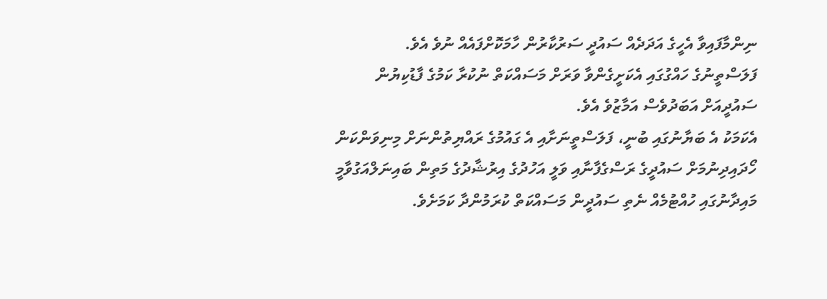ނިންމާފައިވާ އެހީގެ އަދަދެއް ސައުދީ ސަރުކާރުން ހާމަކޮށްފައެއް ނުވެ އެވެ.
ފަލަސްތީނުގެ ހައްގުގައި އެކަށީގެންވާ ވަރަށް މަސައްކަތް ނުކުރާ ކަމުގެ ފާޑުކިޔުން ސައުދީއަށް އަބަދުވެސް އަމާޒުވެ އެވެ.
އެކަމަކު އެ ބަޔާނުގައި ބުނީ، ފަލަސްތީނަށާއި އެ ގައުމުގެ ރައްޔިތުންނަށް މިނިވަންކަން ހޯދައިދިނުމަށް ސައުދީގެ ރަސްގެފާނާއި ވަލީ އަހުދުގެ އިރުޝާދުގެ މަތިން ބައިނަލްއަގުވާމީ މައިދާނުގައި ހުއްޓުމެއް ނެތި ސައުދީން މަސައްކަތް ކުރަމުންދާ ކަމަށެވެ.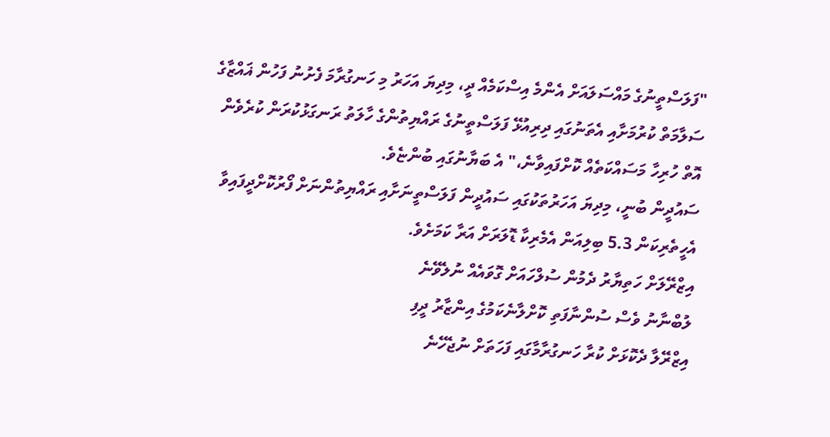"ފަލަސްތީނުގެ މައްސަލައަށް އެންމެ އިސްކަމެއް ދީ، މިދިޔަ އަހަރު މި ހަނގުރާމަ ފެށުނު ފަހުން ޣައްޒާގެ ސަލާމަތް ކުރުމަށާއި އެތަނުގައި ދިރިއުޅޭ ފަލަސްތީނުގެ ރައްޔިތުންގެ ހާލަތު ރަނގަޅުކުރަން ކުރެވެން އޮތް ހުރިހާ މަސައްކަތެއް ކޮށްފައިވާނެ،" އެ ބަޔާނުގައި ބުންޏެވެ.
ސައުދީން ބުނީ، މިދިޔަ އަހަރުތަކުގައި ސައުދީން ފަލަސްތީނަށާއި ރައްޔިތުންނަށް ފޯރުކޮށްދީފައިވާ އެހީތެރިކަން 5.3 ބިލިއަން އެމެރިކާ ޑޮލަރަށް އަރާ ކަމަށެވެ.
އިޒްރޭލަށް ހަތިޔާރު ދެމުން ސުލްހައަށް ގޮވައެއް ނުލެވޭނެ
ލުބްނާނު ވެސް ސުންނާފަތި ކޮށްލާނެކަމުގެ އިންޒާރު ދީފި
އިޒްރޭލާ ދެކޮޅަށް ކުރާ ހަނގުރާމާގައި ފަހަތަށް ނުޖެހޭނެ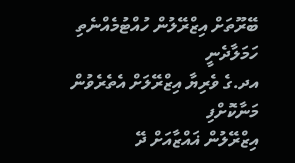ބޭރޫތަށް އިޒްރޭލުން ހުއްޓުމެއްނެތި ހަމަލާދެނީ
އދ.ގެ ވެރިޔާ އިޒްރޭލަށް އެތެރެވުން މަނާކޮށްފި
އިޒްރޭލުން ޣައްޒާއަށް ދޭ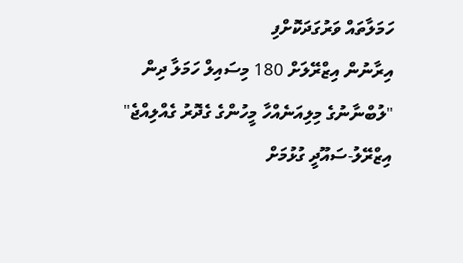ހަމަލާތައް ވަރުގަދަކޮށްފި
އިރާނުން އިޒްރޭލަށް 180 މިސައިލް ހަމަލާ ދިން
"ލުބްނާނުގެ މިލިއަނެއްހާ މީހުންގެ ގެދޮރު ގެއްލިއްޖެ"
އިޒްރޭލު-ސައޫދީ ގުޅުމަށް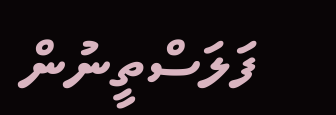ފަލަސްތީނުން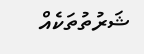ޝަރުތުތަކެއް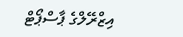އިޒްރޭލްގެ ޕާސްޕޯޓް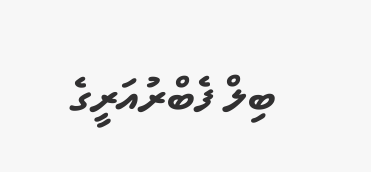ބިލް ފެބްރުއަރީގެ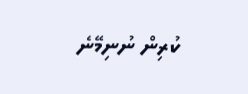ކުރިން ނުނިމޭނެ